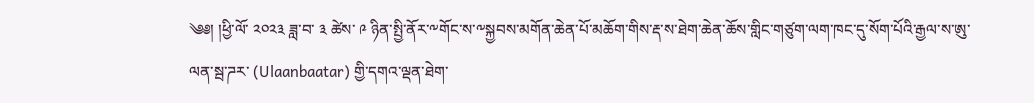༄༅། །ཕྱི་ལོ་ ༢༠༢༣ ཟླ་བ་ ༣ ཚེས་ ༩ ཉིན་སྤྱི་ནོར་༸གོང་ས་༸སྐྱབས་མགོན་ཆེན་པོ་མཆོག་གིས་རྡ་ས་ཐེག་ཆེན་ཆོས་གླིང་གཙུག་ལག་ཁང་དུ་སོག་པོའི་རྒྱལ་ས་ཨུ་ལན་སྦ་ཌར་ (Ulaanbaatar) གྱི་དགའ་ལྡན་ཐེག་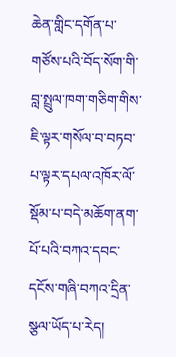ཆེན་གླིང་དགོན་པ་གཙོས་པའི་བོད་སོག་གི་བླ་སྤྲུལ་ཁག་གཅིག་གིས་ཇི་ལྟར་གསོལ་བ་བཏབ་པ་ལྟར་དཔལ་འཁོར་ལོ་སྡོམ་པ་བདེ་མཆོག་ནག་པོ་པའི་བཀའ་དབང་དངོས་གཞི་བཀའ་དྲིན་སྩལ་ཡོད་པ་རེད།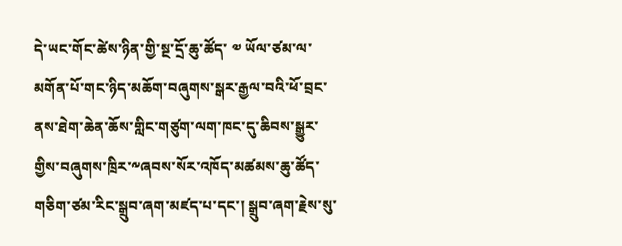དེ་ཡང་གོང་ཚེས་ཉིན་གྱི་སྔ་དྲོ་ཆུ་ཚོད་ ༧ ཡོལ་ཙམ་ལ་མགོན་པོ་གང་ཉིད་མཆོག་བཞུགས་སྒར་རྒྱལ་བའི་ཕོ་བྲང་ནས་ཐེག་ཆེན་ཆོས་གླིང་གཙུག་ལག་ཁང་དུ་ཆིབས་སྒྱུར་གྱིས་བཞུགས་ཁྲིར་༸ཞབས་སོར་འཁོད་མཚམས་ཆུ་ཚོད་གཅིག་ཙམ་རིང་སྒྲུབ་ཞག་མཛད་པ་དང་། སྒྲུབ་ཞག་རྗེས་སུ་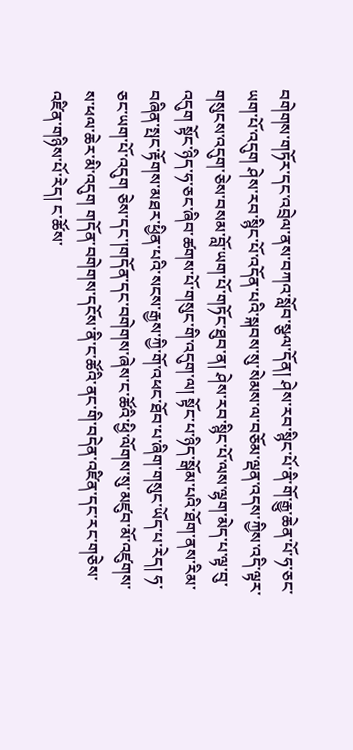བགེགས་གཏོར་དང་འབྲེལ་ནས་བཀའ་སློབ་སྩལ་དོན། ཤེས་རབ་སྙིང་པོ་ནི་གོ་རྒྱུ་ཆེན་པོ་ཧ་ཅང་ཡག་པོ་འདུག ཤེས་རབ་སྙིང་པོ་འདོན་པའི་སྐབས་སུ་སེམས་ལ་བཅོམ་ལྡན་འདས་ཀྱིས་འདི་ལྟར་གསུངས་འདུག་ཅེས་བསམ་བློ་ཡག་པོ་གཏོང་ཐུབ་ན། ཤེས་རབ་སྙིང་པོ་ལས་ལྷག་མེད་པ་ལྟ་བུ་འདུག སྟོང་ཉིད་ཧ་ཅང་ཞིབ་ཚགས་པོ་གསུང་གི་འདུག་ལ། སྟོང་པ་ཉིད་སྒོམ་པའི་ཐོག་ནས་རིམ་བཞིན་སྤང་རྟོགས་མཐར་ཕྱིན་པའི་སངས་རྒྱས་ཀྱི་གོ་འཕང་ཐོབ་པ་ཞིག་གསུང་ཡོད་པ་རེད། ཧ་ཅང་ཡག་པོ་འདུག ཅེས་དང་།གདོན་དང་བགེགས་ཞེས་ང་ཚོའི་ཕྱི་ལོགས་སུ་མཛུབ་མོ་འཛུགས་ས་ཕལ་ཆེར་མི་འདུག གདོན་བགེགས་དངོས་ནི་ང་ཚོའི་ནང་གི་བདེན་འཛིན་དང་རང་གཅེས་འཛིན་གཉིས་པོ་རེད། ང་ཚོས་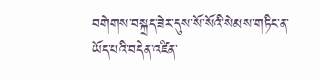བགེགས་བསྐྲད་ཟེར་དུས་སོ་སོའི་སེམས་གཏིང་ན་ཡོད་པའི་བདེན་འཛིན་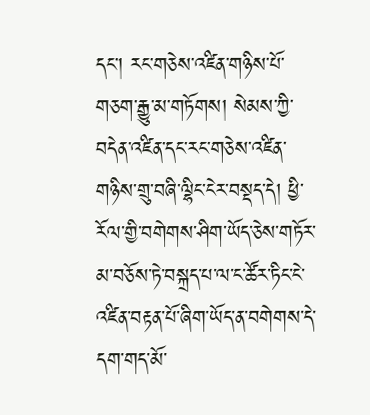དང་། རང་གཅེས་འཛིན་གཉིས་པོ་གཅག་རྒྱུ་མ་གཏོགས། སེམས་ཀྱི་བདེན་འཛིན་དང་རང་གཅེས་འཛིན་གཉིས་གྲུ་བཞི་ལྷིང་ངེར་བསྡད་དེ། ཕྱི་རོལ་གྱི་བགེགས་ཤིག་ཡོད་ཅེས་གཏོར་མ་བཅོས་ཏེ་བསྐྲད་པ་ལ་ང་ཚོར་ཏིང་ངེ་འཛིན་བརྟན་པོ་ཞིག་ཡོད་ན་བགེགས་དེ་དག་གད་མོ་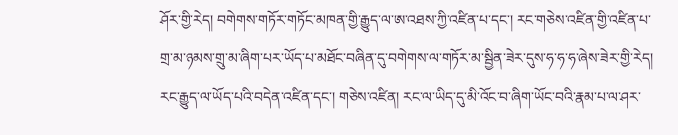ཤོར་གྱི་རེད། བགེགས་གཏོར་གཏོང་མཁན་གྱི་རྒྱུད་ལ་ཨ་འཐས་ཀྱི་འཛིན་པ་དང་། རང་གཅེས་འཛིན་གྱི་འཛིན་པ་གྲ་མ་ཉམས་གྲུ་མ་ཞིག་པར་ཡོད་པ་མཐོང་བཞིན་དུ་བགེགས་ལ་གཏོར་མ་སྦྱིན་ཟེར་དུས་ཧ་ཧ་ཧ་ཞེས་ཟེར་གྱི་རེད། རང་རྒྱུད་ལ་ཡོད་པའི་བདེན་འཛིན་དང་། གཅེས་འཛིན། རང་ལ་ཡིད་དུ་མི་འོང་བ་ཞིག་ཡོང་བའི་རྣམ་པ་ལ་ཤར་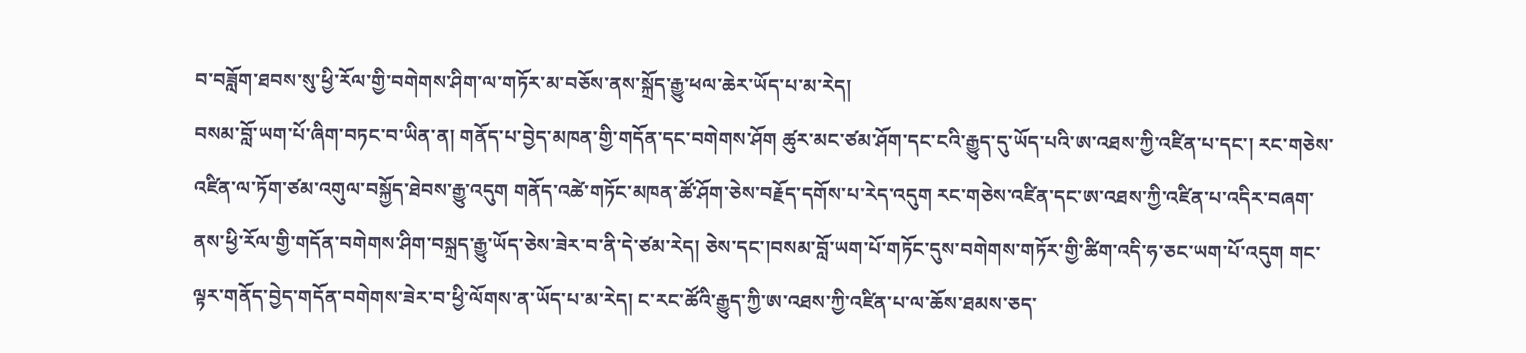བ་བཟློག་ཐབས་སུ་ཕྱི་རོལ་གྱི་བགེགས་ཤིག་ལ་གཏོར་མ་བཅོས་ནས་སྐྲོད་རྒྱུ་ཕལ་ཆེར་ཡོད་པ་མ་རེད།
བསམ་བློ་ཡག་པོ་ཞིག་བཏང་བ་ཡིན་ན། གནོད་པ་བྱེད་མཁན་གྱི་གདོན་དང་བགེགས་ཤོག ཚུར་མང་ཙམ་ཤོག་དང་ངའི་རྒྱུད་དུ་ཡོད་པའི་ཨ་འཐས་ཀྱི་འཛིན་པ་དང་། རང་གཅེས་འཛིན་ལ་ཏོག་ཙམ་འགུལ་བསྐྱོད་ཐེབས་རྒྱུ་འདུག གནོད་འཚེ་གཏོང་མཁན་ཚོ་ཤོག་ཅེས་བརྗོད་དགོས་པ་རེད་འདུག རང་གཅེས་འཛིན་དང་ཨ་འཐས་ཀྱི་འཛིན་པ་འདིར་བཞག་ནས་ཕྱི་རོལ་གྱི་གདོན་བགེགས་ཤིག་བསྐྲད་རྒྱུ་ཡོད་ཅེས་ཟེར་བ་ནི་དེ་ཙམ་རེད། ཅེས་དང་།བསམ་བློ་ཡག་པོ་གཏོང་དུས་བགེགས་གཏོར་གྱི་ཚིག་འདི་ཧ་ཅང་ཡག་པོ་འདུག གང་ལྟར་གནོད་བྱེད་གདོན་བགེགས་ཟེར་བ་ཕྱི་ལོགས་ན་ཡོད་པ་མ་རེད། ང་རང་ཚོའི་རྒྱུད་ཀྱི་ཨ་འཐས་ཀྱི་འཛིན་པ་ལ་ཆོས་ཐམས་ཅད་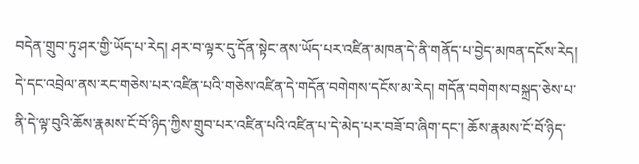བདེན་གྲུབ་ཏུ་ཤར་གྱི་ཡོད་པ་རེད། ཤར་བ་ལྟར་དུ་དོན་སྟེང་ནས་ཡོད་པར་འཛིན་མཁན་དེ་ནི་གནོད་པ་བྱེད་མཁན་དངོས་རེད། དེ་དང་འབྲེལ་ནས་རང་གཅེས་པར་འཛིན་པའི་གཅེས་འཛིན་དེ་གདོན་བགེགས་དངོས་མ་རེད། གདོན་བགེགས་བསྐྲད་ཅེས་པ་ནི་དེ་ལྟ་བུའི་ཆོས་རྣམས་ངོ་བོ་ཉིད་ཀྱིས་གྲུབ་པར་འཛིན་པའི་འཛིན་པ་དེ་མེད་པར་བཟོ་བ་ཞིག་དང་། ཆོས་རྣམས་ངོ་བོ་ཉིད་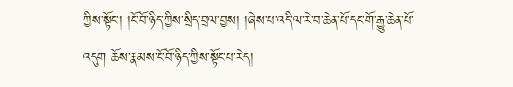ཀྱིས་སྟོང་། །ངོ་བོ་ཉིད་ཀྱིས་སྲིད་བྲལ་བྱས། །ཞེས་པ་འདི་ལ་རེ་བ་ཆེན་པོ་དང་གོ་རྒྱུ་ཆེན་པོ་འདུག ཆོས་རྣམས་ངོ་བོ་ཉིད་ཀྱིས་སྟོང་པ་རེད།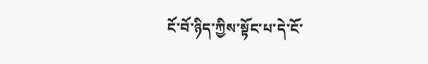ངོ་བོ་ཉིད་ཀྱིས་སྟོང་པ་དེ་ངོ་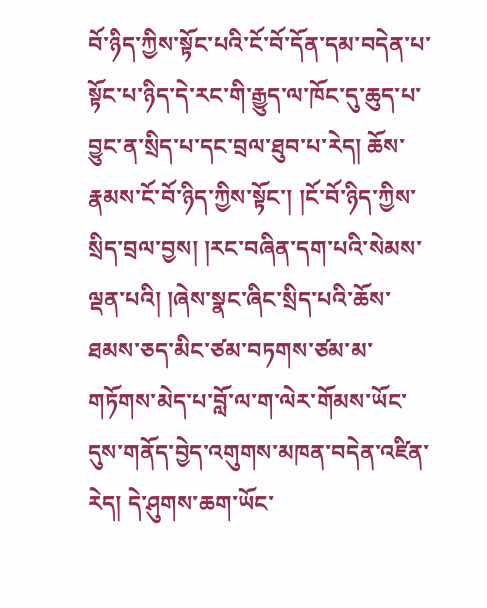བོ་ཉིད་ཀྱིས་སྟོང་པའི་ངོ་བོ་དོན་དམ་བདེན་པ་སྟོང་པ་ཉིད་དེ་རང་གི་རྒྱུད་ལ་ཁོང་དུ་ཆུད་པ་བྱུང་ན་སྲིད་པ་དང་བྲལ་ཐུབ་པ་རེད། ཆོས་རྣམས་ངོ་བོ་ཉིད་ཀྱིས་སྟོང་། །ངོ་བོ་ཉིད་ཀྱིས་སྲིད་བྲལ་བྱས། །རང་བཞིན་དག་པའི་སེམས་ལྡན་པའི། །ཞེས་སྣང་ཞིང་སྲིད་པའི་ཆོས་ཐམས་ཅད་མིང་ཙམ་བཏགས་ཙམ་མ་གཏོགས་མེད་པ་བློ་ལ་ག་ལེར་གོམས་ཡོང་དུས་གནོད་བྱེད་འགུགས་མཁན་བདེན་འཛིན་རེད། དེ་ཤུགས་ཆག་ཡོང་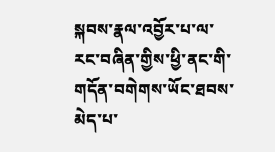སྐབས་རྣལ་འབྱོར་པ་ལ་རང་བཞིན་གྱིས་ཕྱི་ནང་གི་གདོན་བགེགས་ཡོང་ཐབས་མེད་པ་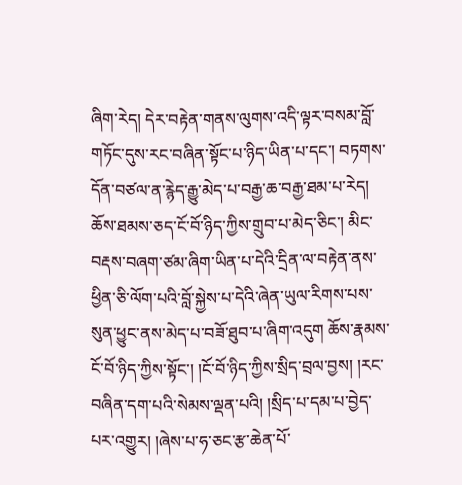ཞིག་རེད། དེར་བརྟེན་གནས་ལུགས་འདི་ལྟར་བསམ་བློ་གཏོང་དུས་རང་བཞིན་སྟོང་པ་ཉིད་ཡིན་པ་དང་། བཏགས་དོན་བཙལ་ན་རྙེད་རྒྱུ་མེད་པ་བརྒྱ་ཆ་བརྒྱ་ཐམ་པ་རེད།
ཆོས་ཐམས་ཅད་ངོ་བོ་ཉིད་ཀྱིས་གྲུབ་པ་མེད་ཅིང་། མིང་བརྡས་བཞག་ཙམ་ཞིག་ཡིན་པ་དེའི་དྲིན་ལ་བརྟེན་ནས་ཕྱིན་ཅི་ལོག་པའི་བློ་སྐྱེས་པ་དེའི་ཞེན་ཡུལ་རིགས་པས་སུན་ཕྱུང་ནས་མེད་པ་བཟོ་ཐུབ་པ་ཞིག་འདུག ཆོས་རྣམས་ངོ་བོ་ཉིད་ཀྱིས་སྟོང་། །ངོ་བོ་ཉིད་ཀྱིས་སྲིད་བྲལ་བྱས། །རང་བཞིན་དག་པའི་སེམས་ལྡན་པའི། །སྲིད་པ་དམ་པ་བྱེད་པར་འགྱུར། །ཞེས་པ་ཧ་ཅང་རྩ་ཆེན་པོ་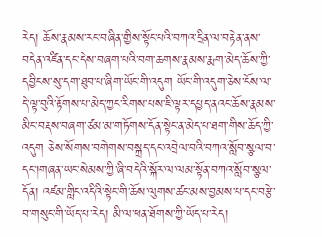རེད། ཆོས་རྣམས་རང་བཞིན་གྱིས་སྟོང་པའི་བཀའ་དྲིན་ལ་བརྟེན་ནས་བདེན་འཛིན་དང་དེས་བཞག་པའི་བག་ཆགས་རྣམས་རྨག་མེད་ཆོས་ཀྱི་དབྱིངས་སུ་དག་ཐུབ་པ་ཞིག་ཡོང་གི་འདུག ཡོང་གི་འདུག་ཅེས་ངོས་ལ་དེ་ལྟ་བུའི་རྟོགས་པ་མེད་ཀྱང་རིགས་པས་ཇི་ལྟར་དཔྱད་ནའང་ཆོས་རྣམས་མིང་བརྡས་བཞག་ཙམ་མ་གཏོགས་དོན་སྟེང་ན་མེད་པ་ཐག་གིས་ཆོད་ཀྱི་འདུག ཅེས་སོགས་བགེགས་བསྐྲད་དང་འབྲེལ་བའི་བཀའ་སློབ་སྩལ་བ་དང་།གཞན་ཡང་སེམས་ཀྱི་ཞི་བདེའི་སྐོར་ལ་ལམ་སྟོན་བཀའ་སློབ་སྩལ་དོན། འཛམ་གླིང་འདིའི་སྟེང་གི་ཆོས་ལུགས་ཚང་མས་བྱམས་པ་དང་བརྩེ་བ་གསུང་གི་ཡོད་པ་རེད། མི་ལ་ཕན་ཐོགས་ཀྱི་ཡོད་པ་རེད།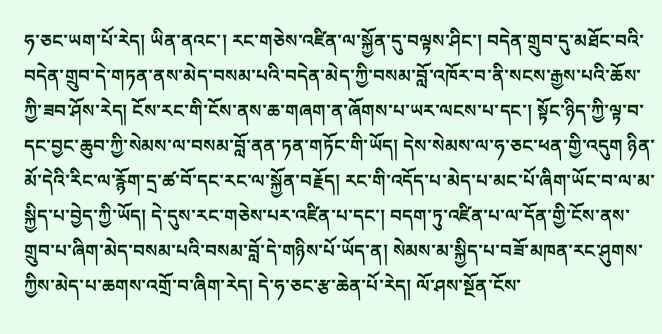ཧ་ཅང་ཡག་པོ་རེད། ཡིན་ནའང་། རང་གཅེས་འཛིན་ལ་སྐྱོན་དུ་བལྟས་ཤིང་། བདེན་གྲུབ་དུ་མཐོང་བའི་བདེན་གྲུབ་དེ་གཏན་ནས་མེད་བསམ་པའི་བདེན་མེད་ཀྱི་བསམ་བློ་འཁོར་བ་ནི་སངས་རྒྱས་པའི་ཆོས་ཀྱི་ཟབ་ཤོས་རེད། ངོས་རང་གི་ངོས་ནས་ཆ་གཞག་ན་ཞོགས་པ་ཡར་ལངས་པ་དང་། སྟོང་ཉིད་ཀྱི་ལྟ་བ་དང་བྱང་ཆུབ་ཀྱི་སེམས་ལ་བསམ་བློ་ནན་ཏན་གཏོང་གི་ཡོད། དེས་སེམས་ལ་ཧ་ཅང་ཕན་གྱི་འདུག ཉིན་མོ་དེའི་རིང་ལ་རྙོག་དྲ་ཚ་བོ་དང་རང་ལ་སྐྱོན་བརྗོད། རང་གི་འདོད་པ་མེད་པ་མང་པོ་ཞིག་ཡོང་བ་ལ་མ་སྐྱིད་པ་བྱེད་ཀྱི་ཡོད། དེ་དུས་རང་གཅེས་པར་འཛིན་པ་དང་། བདག་ཏུ་འཛིན་པ་ལ་དོན་གྱི་ངོས་ནས་གྲུབ་པ་ཞིག་མེད་བསམ་པའི་བསམ་བློ་དེ་གཉིས་པོ་ཡོད་ན། སེམས་མ་སྐྱིད་པ་བཟོ་མཁན་རང་ཤུགས་ཀྱིས་མེད་པ་ཆགས་འགྲོ་བ་ཞིག་རེད། དེ་ཧ་ཅང་རྩ་ཆེན་པོ་རེད། ལོ་ཤས་སྔོན་ངོས་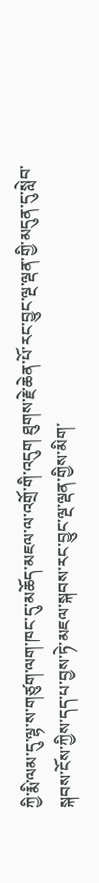ཀྱི་རྨི་ལམ་དུ་ལྷ་ས་གཙུག་ལག་ཁང་དུ་མཆོད་མཇལ་ལ་འགྲོ་གི་འདུག ཐུགས་རྗེ་ཆེན་པོ་རང་བྱུང་ལྔ་ལྡན་གྱི་མདུན་དུ་སླེབ་སྐབས་ངོས་ཀྱིས་དད་པ་བྱས་ཏེ་མཇལ་སྐབས་རང་བྱུང་ལྔ་ལྡན་གྱིས་མིག་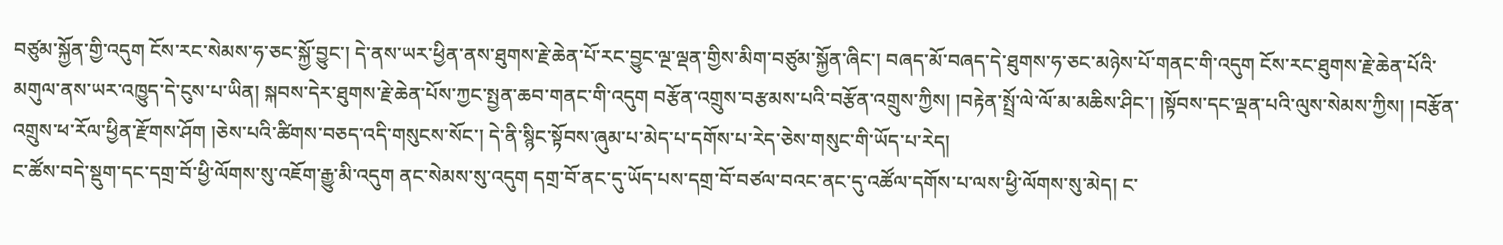བཙུམ་སྐྱོན་གྱི་འདུག ངོས་རང་སེམས་ཧ་ཅང་སྐྱོ་བྱུང་། དེ་ནས་ཡར་ཕྱིན་ནས་ཐུགས་རྗེ་ཆེན་པོ་རང་བྱུང་ལྔ་ལྡན་གྱིས་མིག་བཙུམ་སྐྱོན་ཞིང་། བཞད་མོ་བཞད་དེ་ཐུགས་ཧ་ཅང་མཉེས་པོ་གནང་གི་འདུག ངོས་རང་ཐུགས་རྗེ་ཆེན་པོའི་མགུལ་ནས་ཡར་འཁྱུད་དེ་ངུས་པ་ཡིན། སྐབས་དེར་ཐུགས་རྗེ་ཆེན་པོས་ཀྱང་སྤྱན་ཆབ་གནང་གི་འདུག བརྩོན་འགྲུས་བརྩམས་པའི་བརྩོན་འགྲུས་ཀྱིས། །བརྟེན་སྤྲོ་ལེ་ལོ་མ་མཆིས་ཤིང་། །སྟོབས་དང་ལྡན་པའི་ལུས་སེམས་ཀྱིས། །བརྩོན་འགྲུས་ཕ་རོལ་ཕྱིན་རྫོགས་ཤོག །ཅེས་པའི་ཚིགས་བཅད་འདི་གསུངས་སོང་། དེ་ནི་སྙིང་སྟོབས་ཞུམ་པ་མེད་པ་དགོས་པ་རེད་ཅེས་གསུང་གི་ཡོད་པ་རེད།
ང་ཚོས་བདེ་སྡུག་དང་དགྲ་བོ་ཕྱི་ལོགས་སུ་འཇོག་རྒྱུ་མི་འདུག ནང་སེམས་སུ་འདུག དགྲ་བོ་ནང་དུ་ཡོད་པས་དགྲ་བོ་བཙལ་བའང་ནང་དུ་འཚོལ་དགོས་པ་ལས་ཕྱི་ལོགས་སུ་མེད། ང་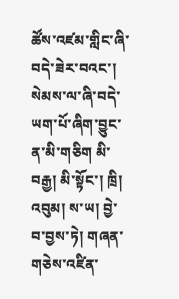ཚོས་འཛམ་གླིང་ཞི་བདེ་ཟེར་བའང་། སེམས་ལ་ཞི་བདེ་ཡག་པོ་ཞིག་བྱུང་ན་མི་གཅིག མི་བརྒྱ། མི་སྟོང་། ཁྲི། འབུམ། ས་ཡ། བྱེ་བ་བྱས་ཏེ། གཞན་གཅེས་འཛིན་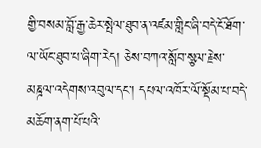གྱི་བསམ་བློ་རྒྱ་ཆེར་སྤེལ་ཐུབ་ན་འཛམ་གླིང་ཞི་བདེ་ངོ་ཐོག་ལ་ཡོང་ཐུབ་པ་ཞིག་རེད། ཅེས་བཀའ་སློབ་སྩལ་རྗེས་མཎྜལ་འདེགས་འབུལ་དང་། དཔལ་འཁོར་ལོ་སྡོམ་པ་བདེ་མཆོག་ནག་པོ་པའི་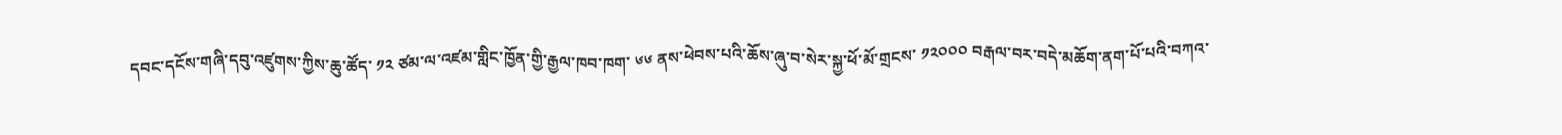དབང་དངོས་གཞི་དབུ་འཛུགས་ཀྱིས་ཆུ་ཚོད་ ༡༢ ཙམ་ལ་འཛམ་གླིང་ཁྱོན་གྱི་རྒྱལ་ཁབ་ཁག་ ༦༦ ནས་ཕེབས་པའི་ཆོས་ཞུ་བ་སེར་སྐྱ་ཕོ་མོ་གྲངས་ ༡༢༠༠༠ བརྒལ་བར་བདེ་མཆོག་ནག་པོ་པའི་བཀའ་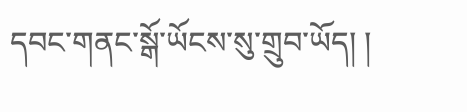དབང་གནང་སྒོ་ཡོངས་སུ་གྲུབ་ཡོད། །